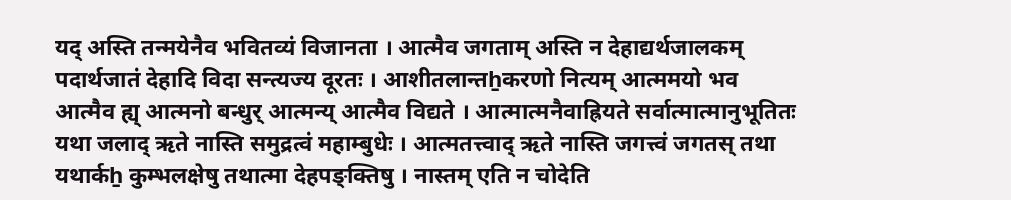यद् अस्ति तन्मयेनैव भवितव्यं विजानता । आत्मैव जगताम् अस्ति न देहाद्यर्थजालकम्
पदार्थजातं देहादि विदा सन्त्यज्य दूरतः । आशीतलान्तẖकरणो नित्यम् आत्ममयो भव
आत्मैव ह्य् आत्मनो बन्धुर् आत्मन्य् आत्मैव विद्यते । आत्मात्मनैवाह्रियते सर्वात्मात्मानुभूतितः
यथा जलाद् ऋते नास्ति समुद्रत्वं महाम्बुधेः । आत्मतत्त्वाद् ऋते नास्ति जगत्त्वं जगतस् तथा
यथार्कẖ कुम्भलक्षेषु तथात्मा देहपङ्क्तिषु । नास्तम् एति न चोदेति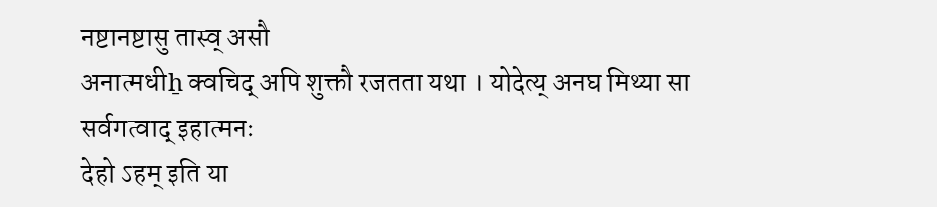नष्टानष्टासु तास्व् असौ
अनात्मधीẖ क्वचिद् अपि शुक्तौ रजतता यथा । योदेत्य् अनघ मिथ्या सा सर्वगत्वाद् इहात्मनः
देहो ऽहम् इति या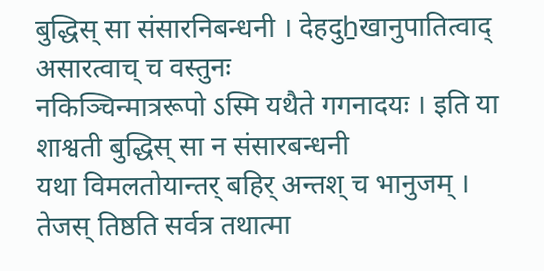बुद्धिस् सा संसारनिबन्धनी । देहदुẖखानुपातित्वाद् असारत्वाच् च वस्तुनः
नकिञ्चिन्मात्ररूपो ऽस्मि यथैते गगनादयः । इति या शाश्वती बुद्धिस् सा न संसारबन्धनी
यथा विमलतोयान्तर् बहिर् अन्तश् च भानुजम् । तेजस् तिष्ठति सर्वत्र तथात्मा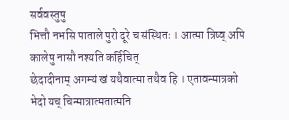सर्ववस्तुषु
भित्तौ नभसि पाताले पुरो दूरे च संस्थितः । आत्मा त्रिष्व् अपि कालेषु नासौ नश्यति कर्हिचित्
छेदादीनाम् अगम्यं खं यथैवात्मा तथैव हि । एतावन्मात्रको भेदो यच् चिन्मात्रात्मतात्मनि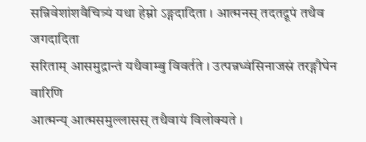सन्निवेशांशवैचित्र्यं यथा हेम्नो ऽङ्गदादिता । आत्मनस् तदतद्रूपं तथैव जगदादिता
सरिताम् आसमुद्रान्तं यथैवाम्बु विवर्तते । उत्पन्नध्वंसिनाजस्रं तरङ्गौघेन वारिणि
आत्मन्य् आत्मसमुल्लासस् तथैवायं विलोक्यते ।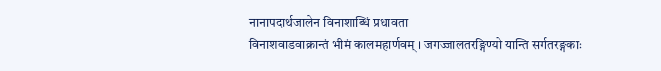नानापदार्थजालेन विनाशाब्धिं प्रधावता
विनाशवाडवाक्रान्तं भीमं कालमहार्णवम् । जगज्जालतरङ्गिण्यो यान्ति सर्गतरङ्गकाः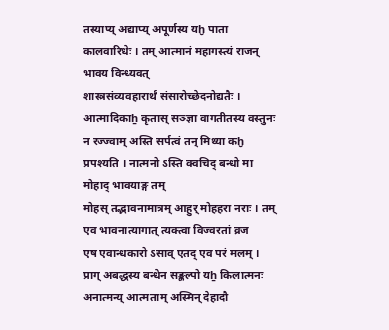तस्याप्य् अद्याप्य् अपूर्णस्य यḫ पाता कालवारिधेः । तम् आत्मानं महागस्त्यं राजन् भावय विन्ध्यवत्
शास्त्रसंव्यवहारार्थं संसारोच्छेदनोद्यतैः । आत्मादिकाẖ कृतास् सञ्ज्ञा वागतीतस्य वस्तुनः
न रज्ज्वाम् अस्ति सर्पत्वं तन् मिथ्या कḫ प्रपश्यति । नात्मनो ऽस्ति क्वचिद् बन्धो मा मोहाद् भावयाङ्ग तम्
मोहस् तद्भावनामात्रम् आहुर् मोहहरा नराः । तम् एव भावनात्यागात् त्यक्त्वा विज्वरतां व्रज
एष एवान्धकारो ऽसाव् एतद् एव परं मलम् । प्राग् अबद्धस्य बन्धेन सङ्कल्पो यẖ किलात्मनः
अनात्मन्य् आत्मताम् अस्मिन् देहादौ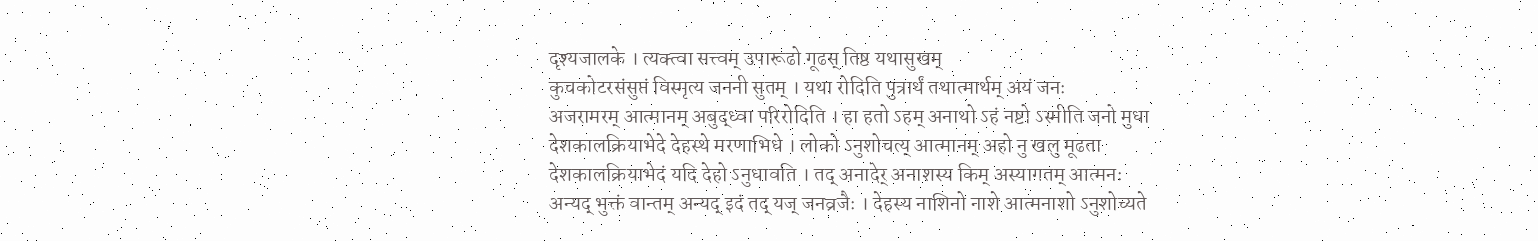दृश्यजालके । त्यक्त्वा सत्त्वम् उपारूढो गूढस् तिष्ठ यथासुखम्
कुचकोटरसंसुप्तं विस्मृत्य जननी सुतम् । यथा रोदिति पुत्रार्थं तथात्मार्थम् अयं जनः
अजरामरम् आत्मानम् अबुद्ध्वा परिरोदिति । हा हतो ऽहम् अनाथो ऽहं नष्टो ऽस्मीति जनो मुधा
देशकालक्रियाभेदे देहस्थे मरणाभिधे । लोको ऽनुशोचत्य् आत्मानम् अहो नु खलु मूढता
देशकालक्रियाभेदं यदि देहो ऽनुधावति । तद् अनादेर् अनाशस्य किम् अस्यागतम् आत्मनः
अन्यद् भुक्तं वान्तम् अन्यद् इदं तद् यज् जनव्रजैः । देहस्य नाशिनो नाशे आत्मनाशो ऽनुशोच्यते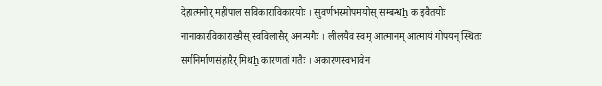देहात्मनोर् महीपाल सविकाराविकारयोः । सुवर्णभस्मोपमयोस् सम्बन्धẖ क इवैतयोः
नानाकारविकाराख्यैस् स्वविलासैर् अनन्यगैः । लीलयैव स्वम् आत्मानम् आत्मायं गोपयन् स्थितः
सर्गनिर्माणसंहारैर् मिथẖ कारणतां गतैः । अकारणस्वभावेन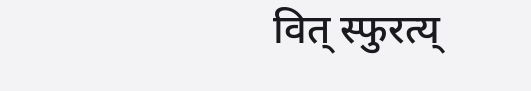वित् स्फुरत्य्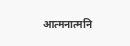आत्मनात्मनि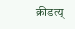क्रीडत्य्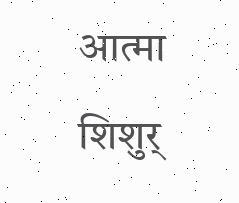आत्मा शिशुर्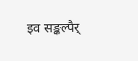इव सङ्कल्पैर्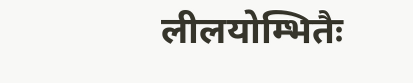लीलयोम्भितैः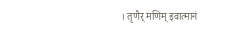। तृणैर् मणिम् इवात्मानं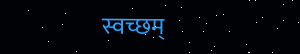स्वच्छम्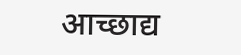आच्छाद्य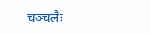चञ्चलैः